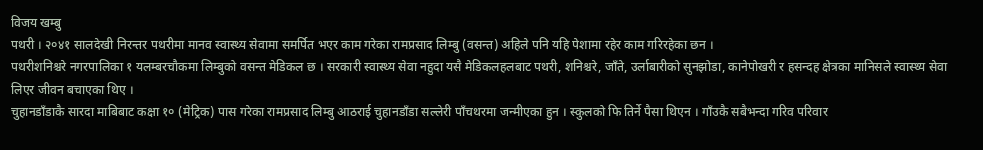विजय खम्बु
पथरी । २०४१ सालदेखी निरन्तर पथरीमा मानव स्वास्थ्य सेवामा समर्पित भएर काम गरेका रामप्रसाद लिम्बु (वसन्त) अहिले पनि यहि पेशामा रहेर काम गरिरहेका छन ।
पथरीशनिश्चरे नगरपालिका १ यलम्बरचौकमा लिम्बुको वसन्त मेडिकल छ । सरकारी स्वास्थ्य सेवा नहुदा यसै मेडिकलहलबाट पथरी, शनिश्चरे, जाँते, उर्लाबारीको सुनझोडा, कानेपोखरी र हसन्दह क्षेत्रका मानिसले स्वास्थ्य सेवा लिएर जीवन बचाएका थिए ।
चुहानडाँडाकै सारदा माबिबाट कक्षा १० (मेट्रिक) पास गरेका रामप्रसाद लिम्बु आठराई चुहानडाँडा सल्लेरी पाँचथरमा जन्मीएका हुन । स्कुलको फि तिर्ने पैसा थिएन । गाँउकै सबैभन्दा गरिव परिवार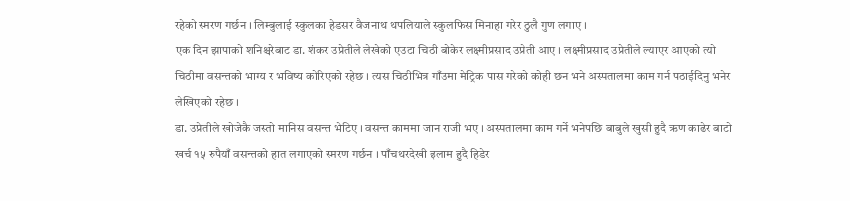रहेको स्मरण गर्छन । लिम्बुलाई स्कुलका हेडसर वैजनाथ थपलियाले स्कुलफिस मिनाहा गरेर ठुलै गुण लगाए ।
एक दिन झापाको शनिश्चरेबाट डा. शंकर उप्रेतीले लेखेको एउटा चिठी बोकेर लक्ष्मीप्रसाद उप्रेती आए । लक्ष्मीप्रसाद उप्रेतीले ल्याएर आएको त्यो चिठीमा वसन्तको भाग्य र भविष्य कोरिएको रहेछ । त्यस चिठीभित्र गाँउमा मेट्रिक पास गरेको कोही छन भने अस्पतालमा काम गर्न पठाईदिनु भनेर लेखिएको रहेछ ।
डा. उप्रेतीले खोजेकै जस्तो मानिस वसन्त भेटिए । वसन्त काममा जान राजी भए । अस्पतालमा काम गर्ने भनेपछि बाबुले खुसी हुदै ऋण काढेर बाटो खर्च १५ रुपैयाँ वसन्तको हात लगाएको स्मरण गर्छन । पाँचथरदेखी इलाम हुदै हिडेर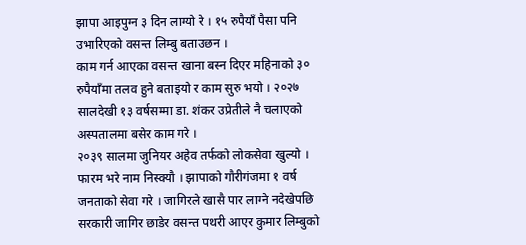झापा आइपुग्न ३ दिन लाग्यो रे । १५ रुपैयाँ पैसा पनि उभारिएको वसन्त लिम्बु बताउछन ।
काम गर्न आएका वसन्त खाना बस्न दिएर महिनाको ३० रुपैयाँमा तलव हुने बताइयो र काम सुरु भयो । २०२७ सालदेखी १३ वर्षसम्मा डा. शंकर उप्रेतीले नै चलाएको अस्पतालमा बसेर काम गरे ।
२०३९ सालमा जुनियर अहेव तर्फको लोकसेवा खुल्यो । फारम भरे नाम निस्क्यौ । झापाको गौरीगंजमा १ वर्ष जनताको सेवा गरे । जागिरले खासै पार लाग्ने नदेखेपछि सरकारी जागिर छाडेर वसन्त पथरी आएर कुमार लिम्बुको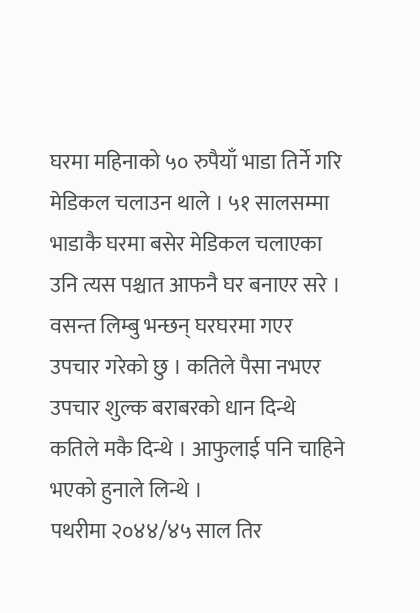घरमा महिनाको ५० रुपैयाँ भाडा तिर्ने गरि मेडिकल चलाउन थाले । ५१ सालसम्मा भाडाकै घरमा बसेर मेडिकल चलाएका उनि त्यस पश्चात आफनै घर बनाएर सरे ।
वसन्त लिम्बु भन्छन् घरघरमा गएर उपचार गरेको छु । कतिले पैसा नभएर उपचार शुल्क बराबरको धान दिन्थे कतिले मकै दिन्थे । आफुलाई पनि चाहिने भएको हुनाले लिन्थे ।
पथरीमा २०४४/४५ साल तिर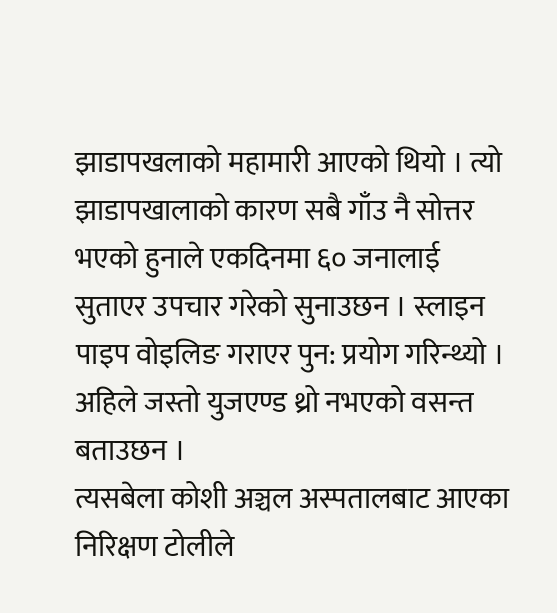झाडापखलाको महामारी आएको थियो । त्यो झाडापखालाको कारण सबै गाँउ नै सोत्तर भएको हुनाले एकदिनमा ६० जनालाई सुताएर उपचार गरेको सुनाउछन । स्लाइन पाइप वोइलिङ गराएर पुन: प्रयोग गरिन्थ्यो । अहिले जस्तो युजएण्ड थ्रो नभएको वसन्त बताउछन ।
त्यसबेला कोशी अञ्चल अस्पतालबाट आएका निरिक्षण टोलीले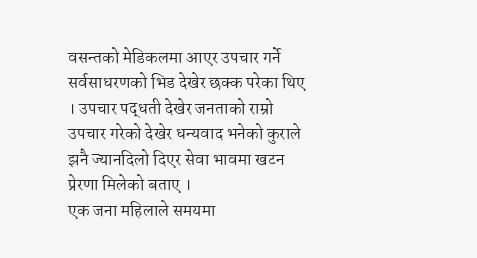वसन्तको मेडिकलमा आएर उपचार गर्ने सर्वसाधरणको भिड देखेर छक्क परेका थिए । उपचार पद्धती देखेर जनताको राम्रो उपचार गरेको देखेर धन्यवाद भनेको कुराले झनै ज्यानदिलो दिएर सेवा भावमा खटन प्रेरणा मिलेको बताए ।
एक जना महिलाले समयमा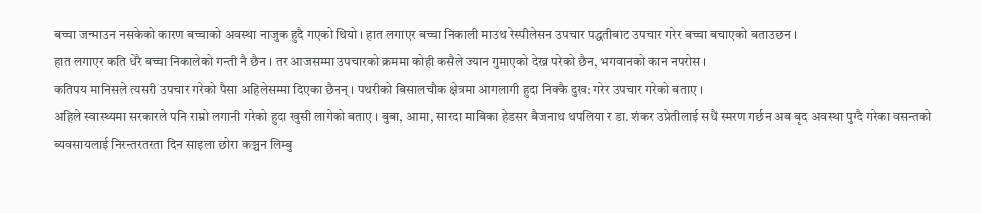बच्चा जन्माउन नसकेको कारण बच्चाको अवस्था नाजुक हुदै गएको थियो । हात लगाएर बच्चा निकाली माउथ रेस्पीलेसन उपचार पद्धतीबाट उपचार गरेर बच्चा बचाएको बताउछन ।
हात लगाएर कति धेरै बच्चा निकालेको गन्ती नै छैन । तर आजसम्मा उपचारको क्रममा कोही कसैले ज्यान गुमाएको देख्न परेको छैन, भगवानको कान नपरोस ।
कतिपय मानिसले त्यसरी उपचार गरेको पैसा अहिलेसम्मा दिएका छैनन् । पथरीको बिसालचौक क्षेत्रमा आगलागी हुदा निक्कै दुख: गरेर उपचार गरेको बताए ।
अहिले स्वास्थ्यमा सरकारले पनि राम्रो लगानी गरेको हुदा खुसी लागेको बताए । बुबा, आमा, सारदा माबिका हेडसर बैजनाथ थपलिया र डा. शंकर उप्रेतीलाई सधैं स्मरण गर्छन अब बृद अवस्था पुग्दै गरेका वसन्तको ब्यवसायलाई निरन्तरतरता दिन साइला छोरा कञ्चन लिम्बु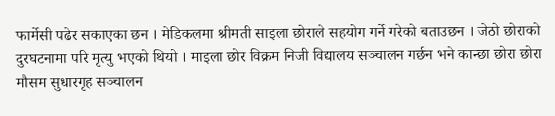फार्मेसी पढेर सकाएका छन । मेडिकलमा श्रीमती साइला छोराले सहयोग गर्ने गरेको बताउछन । जेठो छोराको दुरघटनामा परि मृत्यु भएको थियो । माइला छोर विक्रम निजी विद्यालय सञ्चालन गर्छन भने कान्छा छोरा छोरा मौसम सुधारगृह सञ्चालन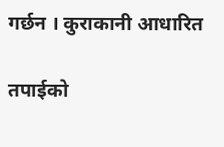गर्छन । कुराकानी आधारित

तपाईको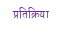प्रतिक्रिया